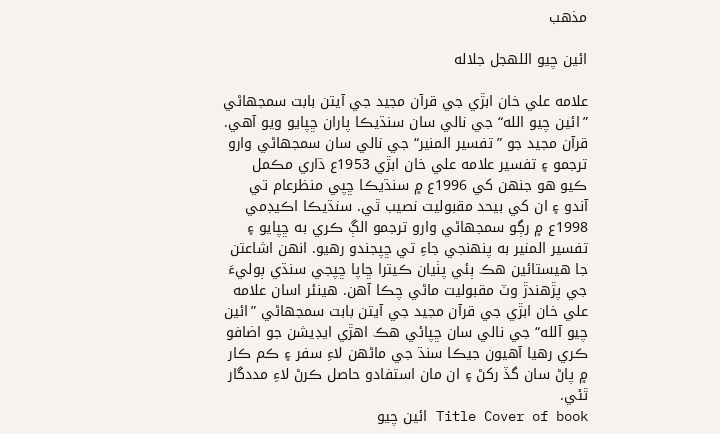مذهب

ائين چيو اللهجل جلاله

علامه علي خان ابڙي جي قرآن مجيد جي آيتن بابت سمجهاڻي ”ائين چيو الله“ جي نالي سان سنڌيڪا پاران ڇپايو ويو آهي.
قرآن مجيد جو ”تفسير المنير“ جي نالي سان سمجهاڻي وارو ترجمو ۽ تفسير علامه علي خان ابڙي 1953ع ڌاري مڪمل ڪيو هو جنهن کي 1996ع ۾ سنڌيڪا ڇپي منظرعام تي آندو ۽ ان کي بيحد مقبوليت نصيب ٿي. سنڌيڪا اڪيڊمي 1998ع ۾ رڳو سمجهاڻي وارو ترجمو الڳ ڪري به ڇپايو ۽ تفسير المنير به پنهنجي جاءِ تي ڇپجندو رهيو. انهن اشاعتن جا هيستائين هڪ ٻئي پٺيان ڪيترا ڇاپا ڇپجي سنڌي ٻوليءَ جي پڙهندڙ وٽ مقبوليت ماڻي چڪا آهن. هينئر اسان علامه علي خان ابڙي جي قرآن مجيد جي آيتن بابت سمجهاڻي ”ائين چيو آلله“ جي نالي سان ڇپائي هڪ اهڙي ايڊيشن جو اضافو ڪري رهيا آهيون جيڪا سنڌ جي ماڻهن لاءِ سفر ۽ ڪم ڪار ۾ پاڻ سان گڏ رکڻ ۽ ان مان استفادو حاصل ڪرڻ لاءِ مددگار ٿئي.
Title Cover of book ائين چيو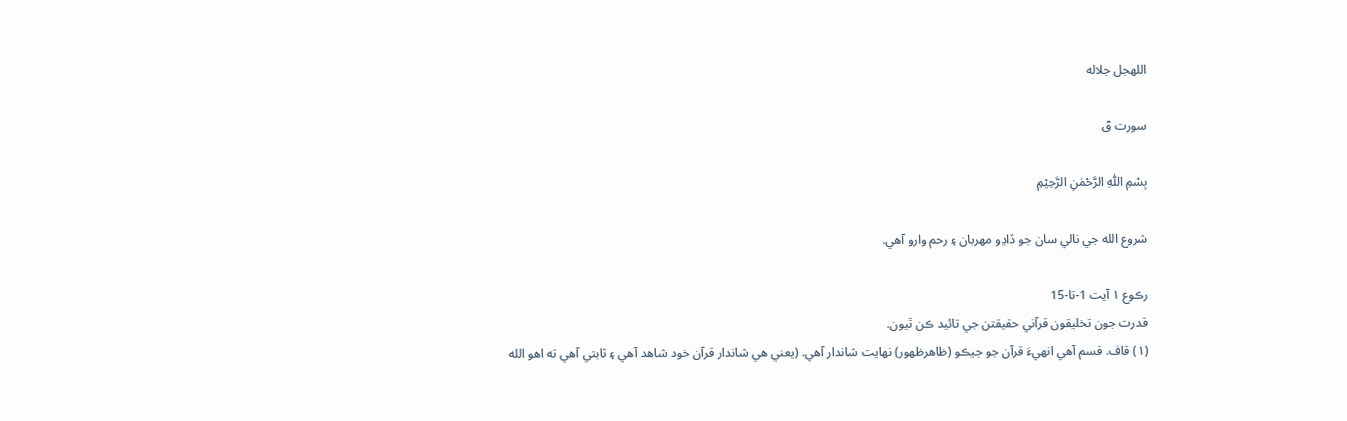اللهجل جلاله

سورت قٓ

بِسْمِ اللّٰهِ الرَّحْمٰنِ الرَّحِيْمِ

شروع الله جي نالي سان جو ڏاڍو مهربان ۽ رحم وارو آهي.

رڪوع ١ آيت 1-تا-15
قدرت جون تخليقون قرآني حقيقتن جي تائيد ڪن ٿيون.
(١) قاف. قسم آهي انهيءَ قرآن جو جيڪو (ظاهرظهور) نهايت شاندار آهي. (يعني هي شاندار قرآن خود شاهد آهي ۽ ثابتي آهي ته اهو الله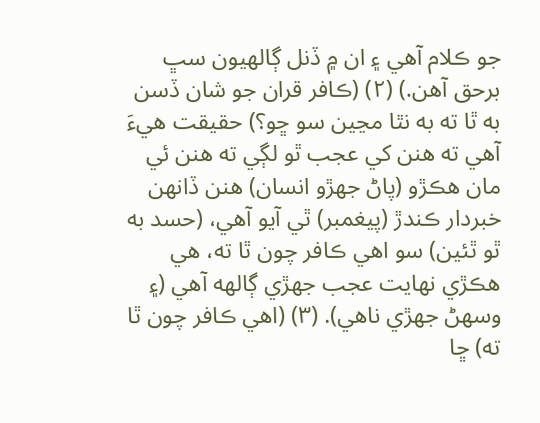جو ڪلام آهي ۽ ان ۾ ڏنل ڳالهيون سڀ برحق آهن.) (٢) (ڪافر قران جو شان ڏسن به ٿا ته به نٿا مڃين سو ڇو؟) حقيقت هيءَ آهي ته هنن کي عجب ٿو لڳي ته هنن ئي مان هڪڙو (پاڻ جهڙو انسان) هنن ڏانهن خبردار ڪندڙ (پيغمبر) ٿي آيو آهي، (حسد به ٿو ٿئين) سو اهي ڪافر چون ٿا ته، هي هڪڙي نهايت عجب جهڙي ڳالهه آهي (۽ وسهڻ جهڙي ناهي). (٣) (اهي ڪافر چون ٿا ته) ڇا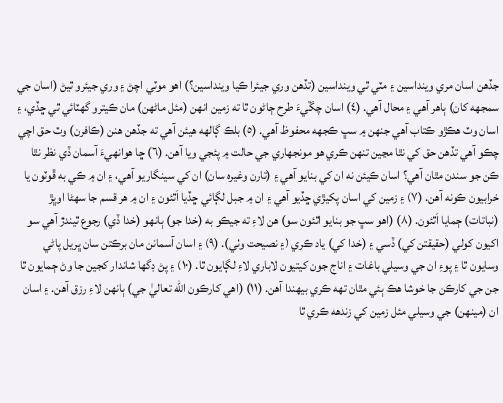جڏهن اسان مري وينداسين ۽ مٽي ٿي وينداسين (تڏهن وري جيئرا ڪيا وينداسين؟) اهو موٽي اچڻ ۽ وري جيئرو ٿيڻ (اسان جي سمجهه کان) ٻاهر آهي ۽ محال آهي. (٤) اسان چڱيءَ طرح ڄاڻون ٿا ته زمين انهن (مئل ماڻهن) مان ڪيترو گهٽائي ٿي ڇڏي، ۽ اسان وٽ هڪڙو ڪتاب آهي جنهن ۾ سڀ ڪجهه محفوظ آهي. (٥) بلڪ ڳالهه هيئن آهي ته جڏهن هنن (ڪافرن) وٽ حق اچي چڪو آهي تڏهن حق کي نٿا مڃين تنهن ڪري هو مونجهاري جي حالت ۾ پئجي ويا آهن. (٦) ڇا هوانهيءَ آسمان ڏي نظر نٿا ڪن جو سندن مٿان آهي؟ اسان ڪيئن نه ان کي بنايو آهي ۽ (تارن وغيره سان) ان کي سينگاريو آهي، ۽ ان ۾ ڪي به ڦوٽون يا خرابيون ڪونه آهن. (٧) ۽ زمين کي اسان پکيڙي ڇڏيو آهي ۽ ان ۾ جبل لڳائي ڇڏيا اَٿئون ۽ ان ۾ هر قسم جا سهڻا اوڀڙ (نباتات) ڄمايا اَٿئون. (٨) (اهو سڀ جو بنايو اٿئون سو) هن لاءِ ته جيڪو به (خدا جو) ٻانهو (خدا ڏي) رجوع ٿيندڙ آهي سو اکيون کولي (حقيقتن کي) ڏسي ۽ (خدا کي) ياد ڪري (۽ نصيحت وٺي). (٩) ۽ اسان آسمانن مان برڪتن سان ڀريل پاڻي وسايون ٿا ۽ پوءِ ان جي وسيلي باغات ۽ اناج جون کيتيون لاباري لاءِ لڳايون ٿا. (١٠) ۽ پڻ ڊگها شاندار کجين جا وڻ ڄمايون ٿا جن جي کارڪن جا خوشا هڪ ٻئي مٿان تهه ڪري بيهندا آهن. (١١) (اهي کارڪون الله تعاليٰ جي) ٻانهن لاءِ رزق آهن. ۽ اسان ان (مينهن) جي وسيلي مئل زمين کي زندهه ڪري ٿا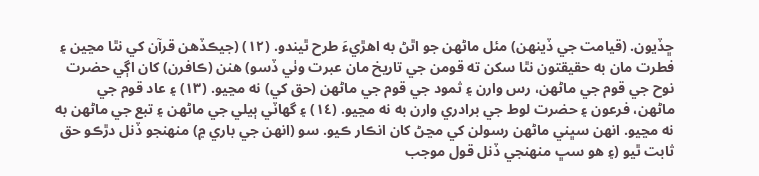ڇڏيون. (قيامت جي ڏينهن) مئل ماڻهن جو اٿڻ به اهڙيءَ طرح ٿيندو. (١٢) (جيڪڏهن قرآن کي نٿا مڃين ۽ فطرت مان به حقيقتون نٿا سکن ته قومن جي تاريخ مان عبرت وٺي ڏسو) هنن (ڪافرن) کان اڳي حضرت نوح جي قوم جي ماڻهن، رس وارن ۽ ثمود جي قوم جي ماڻهن (حق کي) نه مڃيو. (١٣) ۽ عاد قوم جي ماڻهن، فرعون ۽ حضرت لوط جي برادري وارن به نه مڃيو. (١٤) ۽ گهاٽي ٻيلي جي ماڻهن ۽ تبع جي ماڻهن به نه مڃيو. انهن سڀني ماڻهن رسولن کي مڃڻ کان انڪار ڪيو. سو (انهن جي باري ۾) منهنجو ڏنل دڙڪو حق ثابت ٿيو (۽ هو سڀ منهنجي ڏنل قول موجب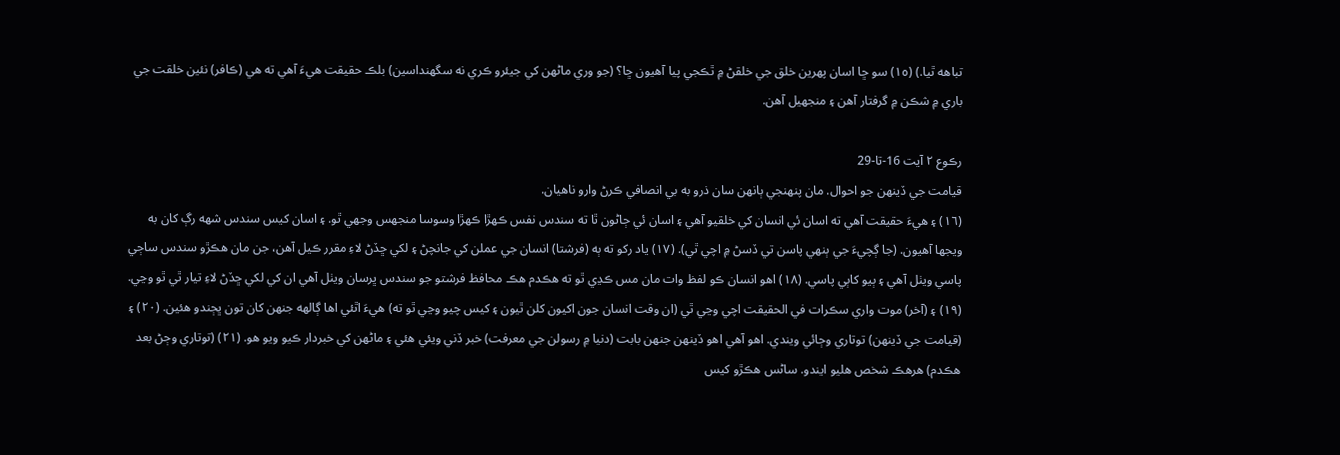تباهه ٿيا.) (١٥) سو ڇا اسان پهرين خلق جي خلقڻ ۾ ٿڪجي پيا آهيون ڇا؟ (جو وري ماڻهن کي جيئرو ڪري نه سگهنداسين) بلڪ حقيقت هيءَ آهي ته هي (ڪافر) نئين خلقت جي باري ۾ شڪن ۾ گرفتار آهن ۽ منجهيل آهن.

رڪوع ٢ آيت 16-تا-29
قيامت جي ڏينهن جو احوال. مان پنهنجي ٻانهن سان ذرو به بي انصافي ڪرڻ وارو ناهيان.
(١٦) ۽ هيءَ حقيقت آهي ته اسان ئي انسان کي خلقيو آهي ۽ اسان ئي ڄاڻون ٿا ته سندس نفس ڪهڙا ڪهڙا وسوسا منجهس وجهي ٿو. ۽ اسان کيس سندس شهه رڳ کان به ويجها آهيون. (جا ڳچيءَ جي ٻنهي پاسن تي ڏسڻ ۾ اچي ٿي). (١٧) ياد رکو ته ٻه (فرشتا) انسان جي عملن کي جانچڻ ۽ لکي ڇڏڻ لاءِ مقرر ڪيل آهن، جن مان هڪڙو سندس ساڄي پاسي ويٺل آهي ۽ ٻيو کاٻي پاسي. (١٨) اهو انسان ڪو لفظ وات مان مس ڪڍي ٿو ته هڪدم هڪ محافظ فرشتو جو سندس ڀرسان ويٺل آهي ان کي لکي ڇڏڻ لاءِ تيار ٿي ٿو وڃي. (١٩) ۽ (آخر) موت واري سڪرات في الحقيقت اچي وڃي ٿي (ان وقت انسان جون اکيون کلن ٿيون ۽ کيس چيو وڃي ٿو ته) هيءَ اٿئي اها ڳالهه جنهن کان تون ڀڄندو هئين. (٢٠) ۽ (قيامت جي ڏينهن) توتاري وڄائي ويندي. اهو آهي اهو ڏينهن جنهن بابت (دنيا ۾ رسولن جي معرفت) خبر ڏني ويئي هئي ۽ ماڻهن کي خبردار ڪيو ويو هو. (٢١) (توتاري وڄڻ بعد هڪدم) هرهڪ شخص هليو ايندو. ساڻس هڪڙو کيس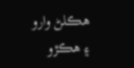هڪلڻ وارو ۽ هڪڙو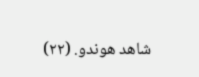شاهد هوندو. (٢٢)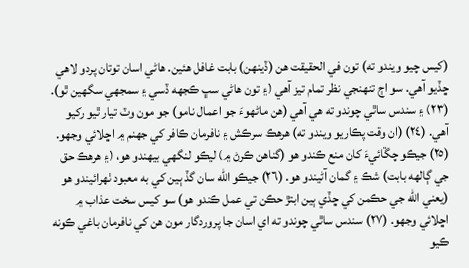(کيس چيو ويندو ته) تون في الحقيقت هن (ڏينهن) بابت غافل هئين. هاڻي اسان توتان پردو لاهي ڇڏيو آهي. سو اڄ تنهنجي نظر تمام تيز آهي (۽ تون هاڻي سڀ ڪجهه ڏسي ۽ سمجهي سگهين ٿو). (٢٣) ۽ سندس ساٿي چوندو ته هي آهي (هن ماڻهوءَ جو اعمال نامو) جو مون وٽ تيار ٿيو رکيو آهي. (٢٤) (ان وقت پڪاريو ويندو ته) هرهڪ سرڪش ۽ نافرمان ڪافر کي جهنم ۾ اڇلائي وجهو. (٢٥) جيڪو چڱائيءَ کان منع ڪندو هو (گناهن ڪرڻ ۾) ليڪو لنگهي بيهندو هو، (۽ هرهڪ حق جي ڳالهه بابت) شڪ ۽ گمان آڻيندو هو. (٢٦) جيڪو الله سان گڏ ٻين کي به معبود ٺهرائيندو هو (يعني الله جي حڪمن کي ڇڏي ٻين ابتڙ حڪن تي عمل ڪندو هو) سو کيس سخت عذاب ۾ اڇلائي وجهو. (٢٧) سندس ساٿي چوندو ته اي اسان جا پروردگار مون هن کي نافرمان باغي ڪونه ڪيو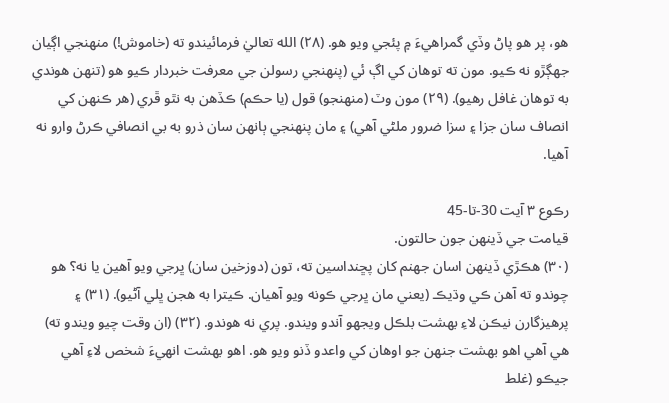هو، پر هو پاڻ وڏي گمراهيءَ ۾ پئجي ويو هو. (٢٨) الله تعاليٰ فرمائيندو ته (خاموش!) منهنجي اڳيان جهڳڙو نه ڪيو. مون ته توهان کي اڳ ئي (پنهنجي رسولن جي معرفت خبردار ڪيو هو (تنهن هوندي به توهان غافل رهيو). (٢٩) مون وٽ (منهنجو) قول (يا حڪم) ڪڏهن به نٿو ڦري (هر ڪنهن کي انصاف سان جزا ۽ سزا ضرور ملڻي آهي) ۽ مان پنهنجي ٻانهن سان ذرو به بي انصافي ڪرڻ وارو نه آهيا.

رڪوع ۳ آيت 30-تا-45
قيامت جي ڏينهن جون حالتون.
(٣٠) هڪڙي ڏينهن اسان جهنم کان پڇنداسين ته، تون (دوزخين سان) ڀرجي ويو آهين يا نه؟ هو چوندو ته آهن ڪي وڌيڪ (يعني مان ڀرجي ڪونه ويو آهيان. ڪيترا به هجن ڀلي آڻيو). (٣١) ۽ پرهيزگارن نيڪن لاءِ بهشت بلڪل ويجهو آندو ويندو. پري نه هوندو. (٣٢) (ان وقت چيو ويندو ته) هي آهي اهو بهشت جنهن جو اوهان کي واعدو ڏنو ويو هو. اهو بهشت انهيءَ شخص لاءِ آهي جيڪو (غلط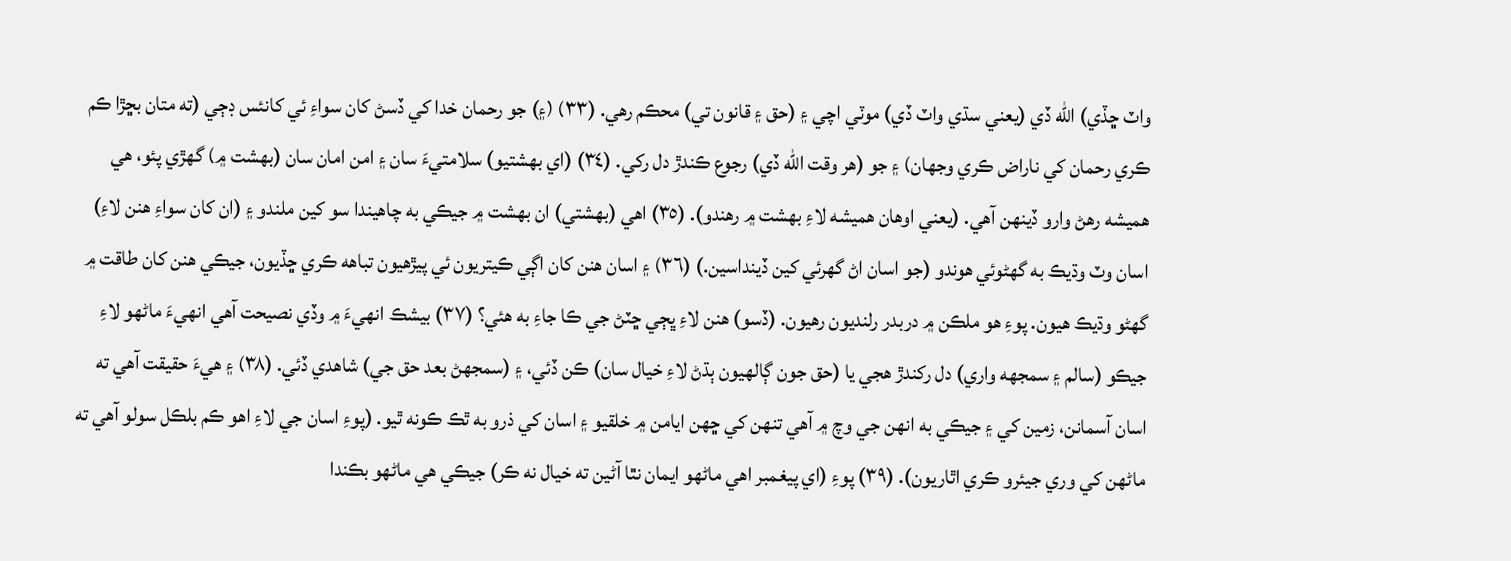واٽ ڇڏي) الله ڏي (يعني سڌي واٽ ڏي) موٽي اچي ۽ (حق ۽ قانون تي) محڪم رهي. (٣٣) (۽) جو رحمان خدا کي ڏسڻ کان سواءِ ئي کانئس ڊڄي (ته متان بڇڙا ڪم ڪري رحمان کي ناراض ڪري وجهان) ۽ جو (هر وقت الله ڏي) رجوع ڪندڙ دل رکي. (٣٤) (اي بهشتيو) سلامتيءَ سان ۽ امن امان سان (بهشت ۾) گهڙي پئو، هي
هميشه رهڻ وارو ڏينهن آهي. (يعني اوهان هميشه لاءِ بهشت ۾ رهندو). (٣٥) اهي (بهشتي) ان بهشت ۾ جيڪي به چاهيندا سو کين ملندو ۽ (ان کان سواءِ هنن لاءِ) اسان وٽ وڌيڪ به گهڻوئي هوندو (جو اسان اڻ گهرئي کين ڏينداسين.) (٣٦) ۽ اسان هنن کان اڳي ڪيتريون ئي پيڙهيون تباهه ڪري ڇڏيون، جيڪي هنن کان طاقت ۾ گهڻو وڌيڪ هيون. پوءِ هو ملڪن ۾ دربدر رلنديون رهيون. (ڏسو) هنن لاءِ ڀڄي ڇٽڻ جي ڪا جاءِ به هئي؟ (٣٧) بيشڪ انهيءَ ۾ وڏي نصيحت آهي انهيءَ ماڻهو لاءِ جيڪو (سالم ۽ سمجهه واري) دل رکندڙ هجي يا (حق جون ڳالهيون ٻڌڻ لاءِ خيال سان) ڪن ڏئي، ۽ (سمجهڻ بعد حق جي) شاهدي ڏئي. (٣٨) ۽ هيءَ حقيقت آهي ته اسان آسمانن، زمين کي ۽ جيڪي به انهن جي وچ ۾ آهي تنهن کي ڇهن ايامن ۾ خلقيو ۽ اسان کي ذرو به ٿڪ ڪونه ٿيو. (پوءِ اسان جي لاءِ اهو ڪم بلڪل سولو آهي ته ماڻهن کي وري جيئرو ڪري اٿاريون). (٣٩) پوءِ (اي پيغمبر اهي ماڻهو ايمان نٿا آڻين ته خيال نه ڪر) جيڪي هي ماڻهو بڪندا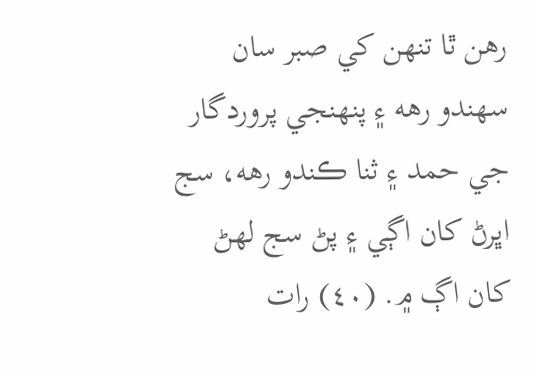رهن ٿا تنهن کي صبر سان سهندو رهه ۽ پنهنجي پروردگار جي حمد ۽ ثنا ڪندو رهه، سج اڀرڻ کان اڳي ۽ پڻ سج لهڻ کان اڳ ۾. (٤٠) رات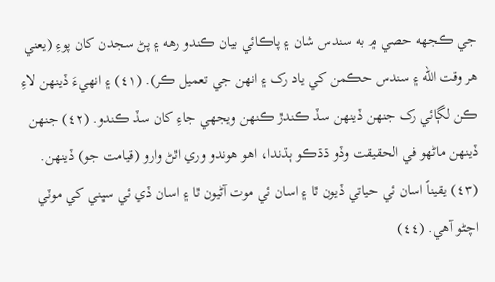جي ڪجهه حصي ۾ به سندس شان ۽ پاڪائي بيان ڪندو رهه ۽ پڻ سجدن کان پوءِ (يعني هر وقت الله ۽ سندس حڪمن کي ياد رک ۽ انهن جي تعميل ڪر). (٤١) ۽ انهيءَ ڏينهن لاءِ ڪن لڳائي رک جنهن ڏينهن سڏ ڪندڙ ڪنهن ويجهي جاءِ کان سڏ ڪندو. (٤٢) جنهن ڏينهن ماڻهو في الحقيقت وڏو ڌڌڪو ٻڌندا، اهو هوندو وري اٿڻ وارو (قيامت جو) ڏينهن. (٤٣) يقيناً اسان ئي حياتي ڏيون ٿا ۽ اسان ئي موت آڻيون ٿا ۽ اسان ڏي ئي سڀني کي موٽي اچڻو آهي. (٤٤)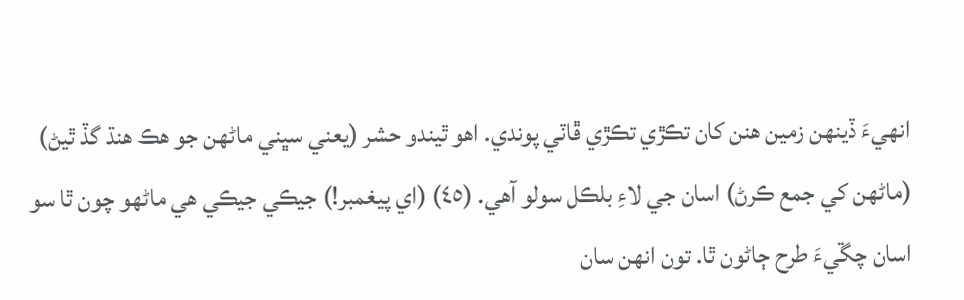انهيءَ ڏينهن زمين هنن کان تڪڙي تڪڙي ڦاٽي پوندي. اهو ٿيندو حشر (يعني سڀني ماڻهن جو هڪ هنڌ گڏ ٿيڻ) (ماڻهن کي جمع ڪرڻ) اسان جي لاءِ بلڪل سولو آهي. (٤٥) (اي پيغمبر!) جيڪي جيڪي هي ماڻهو چون ٿا سو اسان چڱيءَ طرح ڄاڻون ٿا. تون انهن سان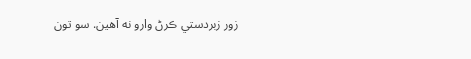زور زبردستي ڪرڻ وارو نه آهين. سو تون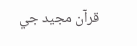قرآن مجيد جي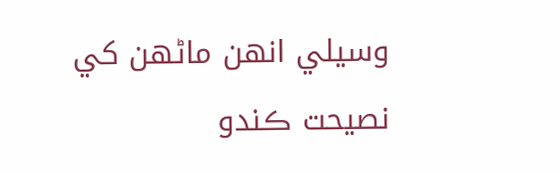وسيلي انهن ماڻهن کي نصيحت ڪندو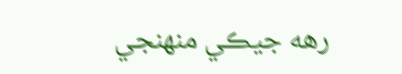رهه جيڪي منهنجي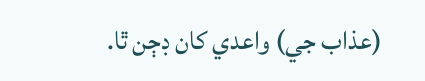(عذاب جي) واعدي کان ڊڄن ٿا.